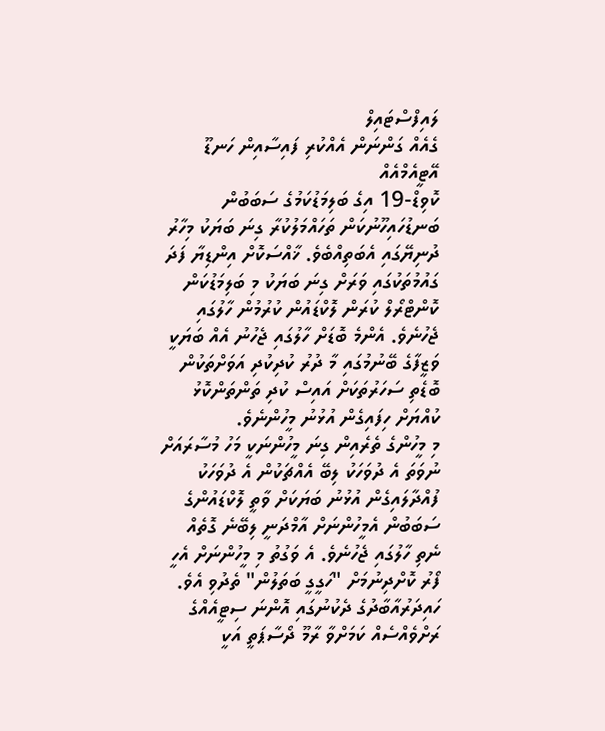ލައިފްސްޓައިލް
ގެއެއް ގަންނަން އެއްކުރި ފައިސާއިން ހަނޑޫ އޭޓީއެމްއެއް
ކޮވިޑް-19 އިގެ ބަލިމަޑުކަމުގެ ސަބަބުން ބަނޑުހައިހޫނުކަން ތަހައްމަލުކުރާ ގިނަ ބަޔަކު މިހާރު ދުނިޔޭގައި އެބަތިއްބެވެ. ޚާއްސަކޮށް އިންޑިޔާ ފަދަ ގައުމުތަކުގައި ވަރަށް ގިނަ ބަޔަކު މި ބަލިމަޑުކަން ކޮންޓްރޯލް ކުރަން ލޮކްޑައުން ކުރުމުން ހާލުގައި ޖެހުނެވެ. އެންމެ ބޮޑަށް ހާލުގައި ޖެހުނު އެއް ބަޔަކީ ވަޒީފާގެ ބޭނުމުގައި މާ ދުރު ކުދިކުދި އަވަށްތަކުން ބޮޑެތި ސަހަރުތަކަށް އައިސް ކުދި ތަންތަންކޮޅު ކުއްޔަށް ހިފައިގެން އުޅުނު މީހުންނެވެ.
މި މީހުންގެ ތެރެއިން ގިނަ މީހުންނަކީ މަހު މުސާރައަށް ނުވަތަ އެ ދުވަހަކު ލިބޭ އެއްޗަކުން އެ ދުވަހަކު ފުއްދާލައިގެން އުޅުނު ބަޔަކަށް ވާތީ ލޮކްޑައުންގެ ސަބަބުން އެމީހުންނަށް އާމްދަނީ ލިބޭނެ ގޮތެއް ނެތި ހާލުގައި ޖެހުނެވެ. އެ ވަގުތު މި މީހުންނަށް އެހީ ފޯރު ކޮށްދިނުމަށް "ހަގީގީ ބަތަލުން" ތެދުވި އެވެ.
ހައިދަރުއާބާދުގެ ދެކުނުގައި އޮންނަ ސިޓީއެއްގެ ރަށްވެއްސެއް ކަމަށްވާ ރާމޫ ދޯސާޕަތީ އަކީ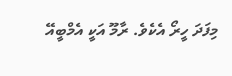މިފަދަ ހީރޯ އެކެވެ. ރާމޫ އަކީ އެމްބީއޭ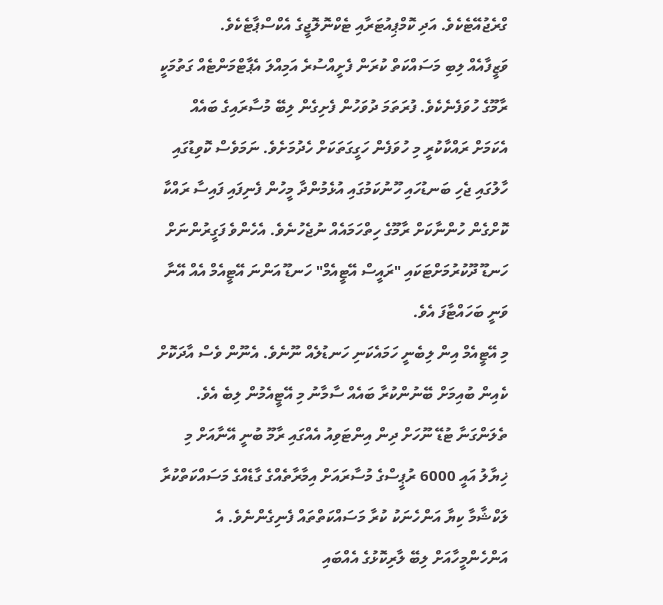ގްރެޖުއޭޓެކެވެ. އަދި ކޮމްޕިއުޓަރާއި ޓެކްނޮލޮޖީގެ އެކްސްޕާޓެކެވެ.
ވަޒީފާއެއް ލިބި މަސައްކަތް ކުރަން ފެށީއްސުރެ އަމިއްލަ އެޕާޓްމަންޓެއް ގަތުމަކީ ރާމޫގެ ހުވަފެނެކެވެ. ފުރަތަމަ ދުވަހުން ފެށިގެން ލިބޭ މުސާރައިގެ ބައެއް އެކަމަށް ރައްކާކުރީ މި ހުވަފެން ހަގީގަތަކަށް ހެދުމަށެވެ. ނަމަވެސް ކޮވިޑުގައި ހާލުގައި ޖެހި ބަނޑުހައި ހޫނުކަމުގައި އުޅެމުންދާ މީހުން ފެނިފައި ފައިސާ ރައްކާ ކޮށްގެން ހުންނާކަށް ރާމޫގެ ހިތްހަމައެއް ނުޖެހުނެވެ. އެހެންވެ ފަގީރުންނަށް ހަނޑޫ ދޫކުރުމަށްޓަކައި "ރައީސް އޭޓީއެމް" ހަނޑޫ އަންނަ އޭޓީއެމް އެއް އޭނާ ވަނީ ބަހައްޓާފަ އެވެ.
މި އޭޓީއެމް އިން ލިބެނީ ހަމައެކަނި ހަނޑުލެއް ނޫނެވެ. އެނޫން ވެސް އާދަކޮށް ކެއިން ބުއިމަށް ބޭނުންކުރާ ބައެއް ސާމާނު މި އޭޓީއެމުން ލިބެ އެވެ.
ތެލަންގަނާ ޓުޑޭ ނޫހަށް ދިން އިންޓަވިއު އެއްގައި ރާމޫ ބުނީ އޭނާއަށް މި ޚިޔާލު އައީ 6000 ރުޕީސްގެ މުސާރައަށް އިމާރާތެއްގެ ގާޑެއްގެ މަސައްކަތްކުރާ ލަކްޝާމާ ކިޔާ އަންހެނަކު ކުރާ މަސައްކަތްތައް ފެނިގެންނެވެ. އެ އަންހެންމީހާއަށް ލިބޭ ލާރިކޮޅުގެ އެއްބައި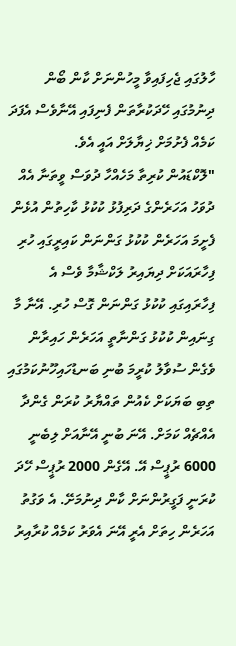ހާލުގައި ޖެހިފައިވާ މީހުންނަށް ކާން ބޯން ދިނުމުގައި ހޭދަކުރާތަން ފެނިފައި އޭނާވެސް އެފަދަ ކަމެއް ފެށުމަށް ޚިޔާލަށް އައީ އެވެ.
"ލޮކްޑައުން ކުރިތާ މަހެއްހާ ދުވަސް ވީތަނާ އެއް ދުވަހު އަހަރެންގެ ދަރިފުޅު ކުކުޅު ކާހިތުން އުޅެން ފެށީމަ އަހަރެން ކުކުޅު ގަންނަން ކައިރީގައި ހުރި ފިހާރައަކަށް ދިޔައިރު ލަކްޝާމާ ވެސް އެ ފިހާރައިގައި ކުކުޅު ގަންނަން ގޮސް ހުރި. އޭނާ މާ ގިނައިން ކުކުޅު ގަންނާތީ އަހަރެން ހައިރާން ވެގެން ސުވާލު ކުރީމަ ބުނި ބަނޑުހައިހޫނުކަމުގައި ތިބި ބަޔަކަށް ކެއުން ތައްޔާރު ކުރަން ގެންދާ އެއްޗެއް ކަމަށް. އޭނަ ބުނީ އޭނާއަށް ލިބެނީ 6000 ރުޕީސް އޭ. އޭގެން 2000 ރުޕީސް ހޭދަ ކުރަނީ ފަގީރުންނަށް ކާން ދިނުމަށޭ. އެ ވަގުތު އަހަރެން ހިތަށް އެރީ އޭނަ އެވަރު ކަމެއް ކުރާއިރު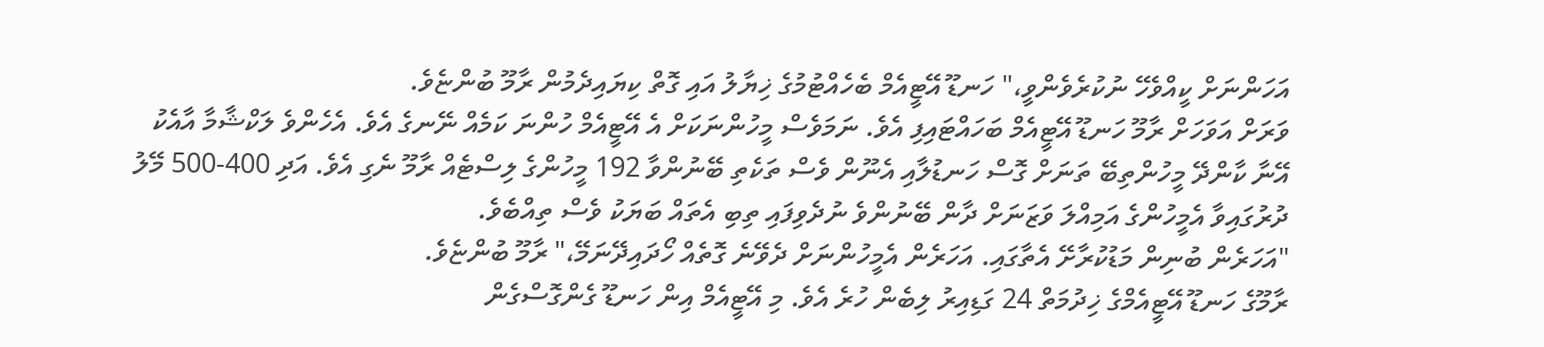އަހަންނަށް ކީއްވެހޭ ނުކުރެވެންވީ،" ހަނޑޫ އޭޓީއެމް ބެހެއްޓުމުގެ ޚިޔާލު އައި ގޮތް ކިޔައިދެމުން ރާމޫ ބުންޏެވެ.
ވަރަށް އަވަހަށް ރާމޫ ހަނޑޫ އޭޓީއެމް ބަހައްޓައިފި އެވެ. ނަމަވެސް މީހުންނަކަށް އެ އޭޓީއެމް ހުންނަ ކަމެއް ނޭނގެ އެވެ. އެހެންވެ ލަކްޝާމާ އާއެކު އޭނާ ކާންދޭ މީހުންތިބޭ ތަނަށް ގޮސް ހަނޑުލާއި އެނޫން ވެސް ތަކެތި ބޭނުންވާ 192 މީހުންގެ ލިސްޓެއް ރާމޫ ނެގި އެވެ. އަދި 400-500 މޭލު ދުރުގައިވާ އެމީހުންގެ އަމިއްލަ ވަޒަނަށް ދާން ބޭނުންވެ ނުދެވިފައި ތިބި އެތައް ބަޔަކު ވެސް ތިއްބެވެ.
"އަހަރެން ބުނިން މަޑުކުރާށޭ އެތާގައި. އަހަރެން އެމީހުންނަށް ދެވޭނެ ގޮތެއް ހޯދައިދޭނަމޭ،" ރާމޫ ބުންޏެވެ.
ރާމޫގެ ހަނޑޫ އޭޓީއެމްގެ ޚިދުމަތް 24 ގަޑިއިރު ލިބެން ހުރެ އެވެ. މި އޭޓީއެމް އިން ހަނޑޫ ގެންގޮސްގެން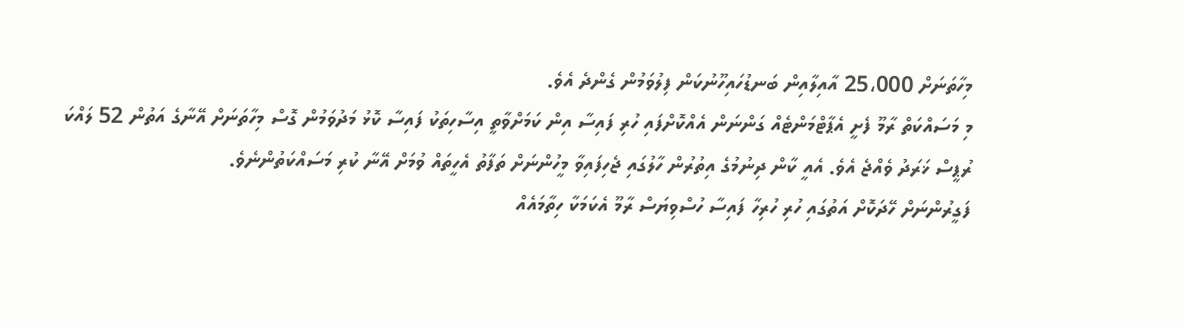މިހާތަނަށް 25،000 އާއިލާއިން ބަނޑުހައިހޫނުކަން ފިލުވަމުން ގެންދެ އެވެ.
މި މަސައްކަތް ރާމޫ ފެށީ އެޕާޓްމަންޓެއް ގަންނަން އެއްކޮށްފައި ހުރި ފައިސާ އިން ކަމަށްވާތީ އިސާހިތަކު ފައިސާ ކޮޅު މަދުވަމުން ގޮސް މިހާތަނަށް އޭނާގެ އަތުން 52 ލައްކަ ރުޕީސް ޚަރަދު ވެއްޖެ އެވެ. އެއީ ކާން ދިނުމުގެ އިތުރުން ހާލުގައި ޖެހިފައިވާ މީހުންނަށް ތަފާތު އެހީތައް ވުމަށް އޭނާ ކުރި މަސައްކަތުންނެވެ.
ފަގީރުންނަށް ހޭދަކޮށް އަތުގައި ހުރި ހުރިހާ ފައިސާ ހުސްވިޔަސް ރާމޫ އެކަމަކާ ހިތާމައެއް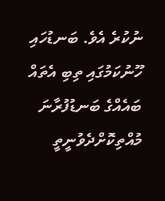ނުކުރެ އެވެ. ބަނޑުހައި ހޫނުކަމުގައި ތިބި އެތައް ބައެއްގެ ބަނޑުފުރާނަ މުއްތިކޮށްދެވުނީތީ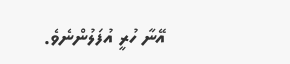އޭނާ ހުރީ އުފަލުންނެވެ.